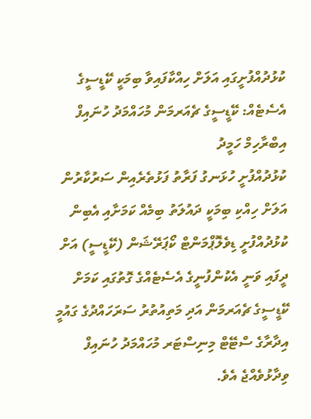ކުޅުދުއްފުށީގައި އަލަށް ހިއްކާފައިވާ ބިމަކީ ކޭޑީސީގެ އެސެޓެއް: ކޭޑީސީގެ ޗެއަރމަން މުހައްމަދު ހުނައިފް
އިބްރާހިމް ހަމީދު
ކުޅުދުއްފުށީ ހުޅަނގު ފަރާތު ފަޅުތެރެއިން ސަރުކާރުން އަލަށް ހިއްކި ބިމަކީ ދައުލަތު ބިމެއް ކަމަށާއި އެބިން ކުޅުދުއްފުށީ ޑިވެލޮޕްމަންޓް ކޯޕަރޭޝަން (ކޭޑީސީ) އަށް ދީފައި ވަނީ އެކުންފުނީގެ އެސެޓެއްގެ ގޮތުގައި ކަމަށް ކޭޑީސީގެ ޗެއަރމަން އަދި މަތިއުތުރު ސަރަހައްދުގެ ގައުމީ އިދާރާގެ ސްޓޭޓް މިނިސްޓަރ މުހައްމަދު ހުނައިފް ވިދާޅުވެއްޖެ އެވެ.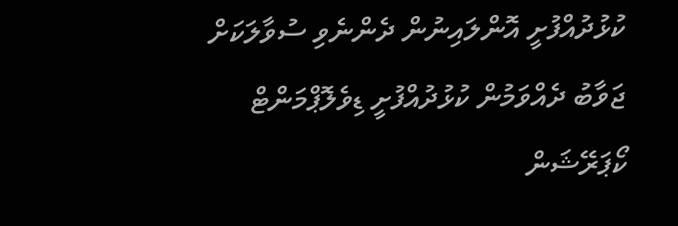ކުޅުދުއްފުށީ އޮންލައިނުން ދެންނެވި ސުވާލަކަށް ޖަވާބު ދެއްވަމުން ކުޅުދުއްފުށީ ޑިވެލޮޕްމަންޓް ކޯޕަރޭޝަން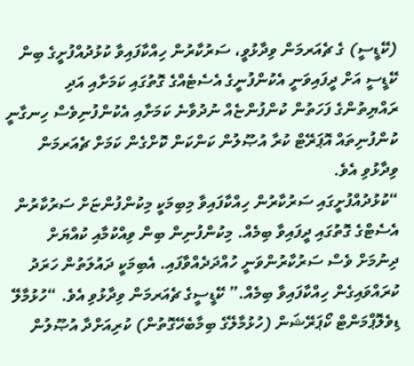(ކޭޑީސީ) ގެ ޗެއަރމަން ވިދާޅުވީ، ސަރުކާރުން ހިއްކާފައިވާ ކުޅުދުއްފުށީގެ ބިން ކޭޑީސީ އަށް ދީފައިވަނީ އެކުންފުނީގެ އެސެޓެއްގެ ގޮތުގައި ކަމަށާއި އަދި ރައްޔިތުންގެ ފަހަތުން ކުންފުންޏެއް ނުދުވާނެ ކަމަށާއި އެކުންފުނިވެސް ހިނގާނީ ކުންފުނިތައް އޮޕަރޭޓް ކުރާ އުޞޫލުން ކަންކަން ކޮށްގެން ކަމަށް ޗެއަރމަން ވިދާޅުވި އެވެ.
“ކުޅުދުއްފުށީގައި ސަރުކާރުން ހިއްކާފައިވާ މިބިމަކީ މިކުންފުންޏަށް ސަރުކާރުން އެސެޓްގެ ގޮތުގައި ދީފައިވާ ބިމެއް. މިކުންފުނިން ބިން ވިއްކުމާއި ކުއްޔަށް ދިނުމަށް ވެސް ސަރުކާރުންވަނީ ހުއްދަދެއްވާފައި. އެބިމަކީ ދައުލަތުން ހަރަދު ކުރައްވައިގެން ހިއްކާފައިވާ ބިމެއް.” ކޭޑީސީގެ ޗެއަރމަން ވިދާޅުވި އެވެ. “ހުޅުމާލޭ ޑިވެލޮޕްމަންޓް ކޯޕަރޭޝަން (ހުޅުމާލޭގެ ބިމާބެހޭގޮތުން) ކުރިއަށްދާ އުޞޫލުން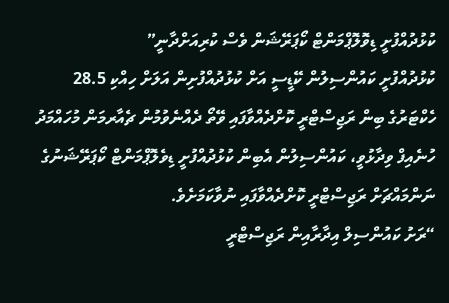ކުޅުދުއްފުށީ ޑިވޮލޮޕްމަންޓް ކޯޕަރޭޝަން ވެސް ކުރިއަށްދާނީ”
ކުޅުދުއްފުށީ ކައުންސިލުން ކޭޑީސީ އަށް ކުޅުދުއްފުށިން އަލަށް ހިއްކި 28.5 ހެކްޓަރުގެ ބިން ރަޖިސްޓްރީ ކޮށްދެއްވާފައި ވޭތޯ ދެއްނެވުމުން ޗެއާރމަން މުހައްމަދު ހުނެއިފް ވިދާޅުވީ، ކައުންސިލުން އެބިން ކުޅުދުއްފުށީ ޑިވެލޮޕްމަންޓް ކޯޕަރޭޝަނުގެ ނަންމައްޗަށް ރަޖިސްޓްރީ ކޮށްދެއްވާފައި ނުވާކަމަށެވެ.
“ރަށު ކައުންސިލް އިދާރާއިން ރަޖިސްޓްރީ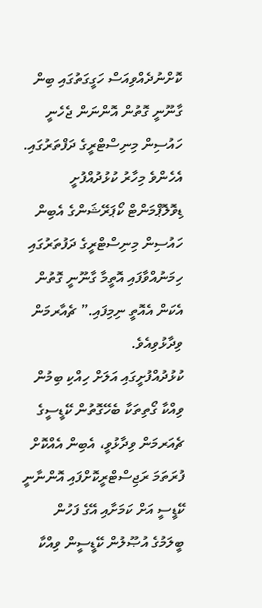ކޮށްނުދެއްވިއަސް ހަގީގަތުގައި ބިން ގާނޫނީ ގޮތުން އޮންނަން ޖެހެނީ ހައުސިން މިނިސްޓްރީގެ ދަފްތަރުގައި. އެހެންވެ މިހާރު ކުޅުދުއްފުށީ ޑިވޮލޮޕްމަންޓް ކޯޕަރޭޝަންގެ އެބިން ހައުސިން މިނިސްޓްރީގެ ދަފުތަރުގައި ހިމަނުއްވާފައި އޮތީމާ ގާނޫނީ ގޮތުން އެކަން އެއޮތީ ނިމިފައި.” ޗެއާރމަން ވިދާޅުވިއެވެ.
ކުޅުދުއްފުށީގައި އަލަށް ހިއްކި ބިމުން ވިއްކާ ގޯތިތަކާ ބެހޭގޮތުން ކޭޑީސީގެ ޗެއަރމަން ވިދާޅުވީ، އެބިން އެއްކޮށް ފުރަތަމަ ރަޖިސްޓްރީކޮށްފައި އޮންނާނީ ކޭޑީސީ އަށް ކަމަށާއި އޭގެ ފަހުން ބީލަމުގެ އުޞޫލުން ކޭޑީސީން ވިއްކާ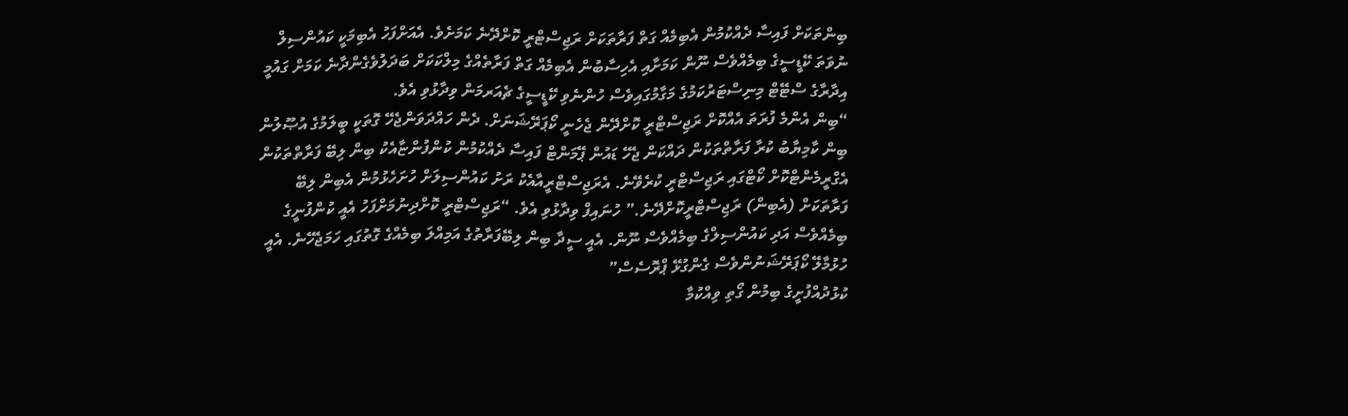ބިންތަކަށް ފައިސާ ދެއްކުމުން އެބިމެއް ގަތް ފަރާތަކަށް ރަޖިސްޓްރީ ކޮށްދޭނެ ކަމަށެވެ. އެއަށްފަހު އެބިމަކީ ކައުންސިލް ނުވަތަ ކޭޑީސީގެ ބިމެއްވެސް ނޫން ކަމަށާއި އެހިސާބުން އެބިމެއް ގަތް ފަރާތެއްގެ މިލްކަކަށް ބަދަލުވެގެންދާނެ ކަމަށް ގައުމީ އިދާރާގެ ސްޓޭޓް މިނިސްޓަރުކަމުގެ މަގާމުގައިވެސް ހުންނެވި ކޭޑީސީގެ ޗެއަރމަން ވިދާޅުވި އެވެ.
“ބިން އެންމެ ފުރަތަ އެއްކޮށް ރަޖިސްޓްރީ ކޮށްދޭން ޖެހެނީ ކޯޕަރޭޝަނަށް. ދެން ހައްދަވަންޖެހޭ ގޮތަކީ ބީލަމުގެ އުޞޫލުން ބިން ކާމިޔާބު ކުރާ ފަރާތްތަކުން ދައްކަން ޖެހޭ ޑައުން ޕޭމަންޓް ފައިސާ ދެއްކުމުން ކުންފުންޏާއެކު ބިން ލިބޭ ފަރާތްތަކުން އެގްރީމެންޓްކޮށް ކޯޓްގައި ރަޖިސްޓްރީ ކުރެވޭނެ. އެރަޖިސްޓްރީއާއެކު ރަށު ކައުންސިލަށް ހުށަހެޅުމުން އެބިން ލިބޭ ފަރާތަކަށް (އެބިން) ރަޖިސްޓްރީކޮށްދޭނެ.” ހުނައިފް ވިދާޅުވި އެވެ. “ރަޖިސްޓްރީ ކޮށްދިނުމަށްފަހު އެއީ ކުންފުނީގެ ބިމެއްވެސް އަދި ކައުންސިލްގެ ބިމެއްވެސް ނޫން. އެއީ ސީދާ ބިން ލިބޭފަރާތުގެ އަމިއްލަ ބިމެއްގެ ގޮތުގައި ހަމަޖެހޭނެ. އެއީ ހުޅުމާލޭ ކޯޕަރޭޝަނުންވެސް ގެންގުޅޭ ޕްރޮސެސް”
ކުޅުދުއްފުށީގެ ބިމުން ގޯތި ވިއްކުމާ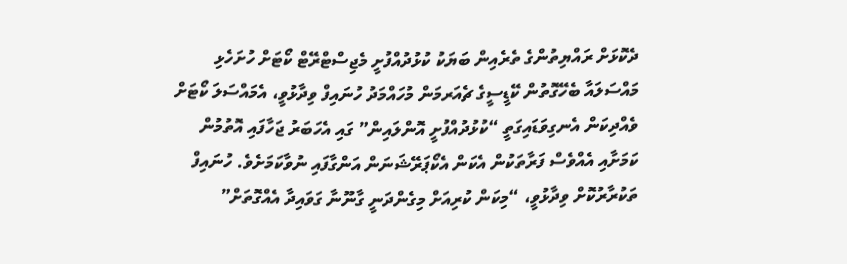ދެކޮޅަށް ރައްޔިތުންގެ ތެރެއިން ބަޔަކު ކުޅުދުއްފުށީ މެޖިސްޓްރޭޓް ކޯޓަށް ހުށަހެޅި މައްސަލައާ ބެހޭގޮތުން ކޭޑީސީގެ ޗެއަރމަން މުހައްމަދު ހުނައިފް ވިދާޅުވީ، އެމައްސަލަ ކޯޓަށް ވެއްދިކަން އެނގިވަޑައިގަތީ “ކުޅުދުއްފުށީ އޮންލައިން” ގައި އެހަބަރު ޖަހާފައި އޮތުމުން ކަމަށާއި އެއްވެސް ފަރާތަކުން އެކަން އެކޯޕަރޭޝަނަން އަންގާފައި ނުވާކަމަށެވެ. ހުނައިފް ތަކުރާރުކޮށް ވިދާޅުވީ، “މިކަން ކުރިއަށް މިގެންދަނީ ގާނޫނާ ގަވައިދާ އެއްގޮތަށް”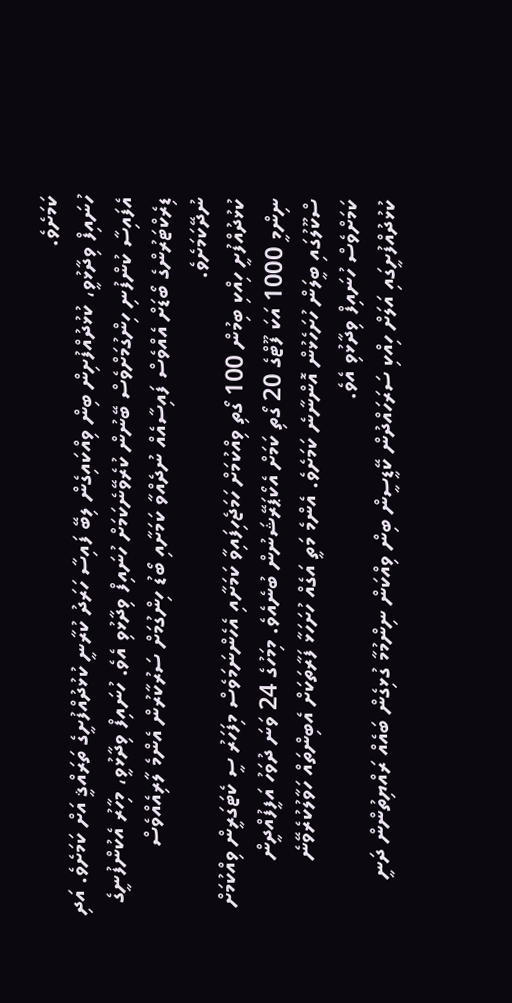ކަމަށެވެ.
ހުނައިފް ވިދާޅުވީ، ކުޅުދުއްފުށިން ބިން ވިއްކައިގެން ލިބޭ ފައިސާ ހަރަދު ކުރާނީ ކުޅުދުއްފުށީގެ ތަރައްޤީ އަށް ކަމަށެވެ. އަދި އެފައިސާ ކުންފުނި ހިންގުމަށްވެސް ބޭނުން ކުރެވޭނެކަމަށް ހުނައިފް ވިދާޅުވި އެވެ. ހުނައިފް ވިދާޅުވީ، މިހާރު އެކުންފުނީގެ ޑިރެކްޓަރުންގެ ބޯޑަށް އެއްވެސް ފައިސާއެއް ނުދެއްވާ ކަމަށާއި ބޯޑު ހިންގުމަށް ސަރުކާރުން އެންމެ ލާރިއެއްވެސް ނުދޭކަމަށެވެ.
ކުޅުދުއްފުށީ ހިއްކި ބިމުން 100 ގޯތި ވިއްކުމަށް ހަމަޖެހިފައިވާ ކަމަށާއި އެހެންނަމަވެސް މިފަހަރު ސީ ކެޓަގަރީން ވިއްކުމަށް ނިންމީ 1000 އަކަ ފޫޓްގެ 20 ގޯތި ކަމަށް އެކޯޕަރޭޝަނުން ބުނެއެވެ. މިމަހުގެ 24 ވަނަ ދުވަހު އަފީފުއްދީން ސްކޫލުގައި ބީލަން ހުށަހެޅުން އޮންނާނެ ކަމަށެވެ. އެންމެ މަތީ އަގެއް ހުށަހަޅާ ފަރާތަކަށް އެބިންތައް ހަވާލުކުރެވޭނެ ކަމަށްވެސް ހުނައިފް ވިދާޅުވި އެވެ.
ކުޅުދުއްފުށީގައި އަލަށް ހިއްކި ސަރަހައްދުން ކޭޑީސީން ބިން ވިއްކަން ނިންމުމާ ގުޅިގެން ބައެއް ރައްޔިތުންން ދަނީ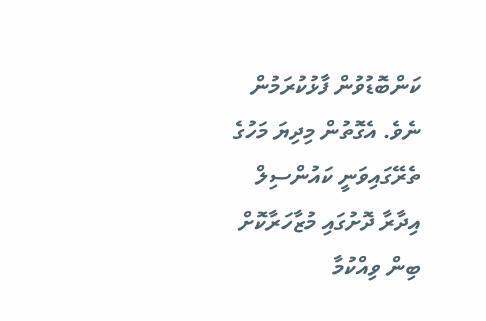ކަންބޮޑުވުން ފާޅުކުރަމުން ނެވެ. އެގޮތުން މިދިޔަ މަހުގެ ތެރޭގައިވަނީ ކައުންސިލް އިދާރާ ދޮށުގައި މުޒާހަރާކޮށް ބިން ވިއްކުމާ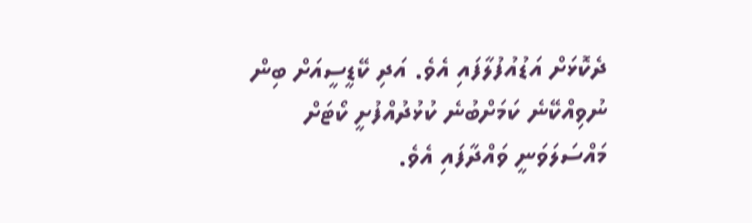ދެކޮޅަށް އަޑުއުފުލާފައި އެވެ. އަދި ކޭޑީސީއަށް ބިން ނުވިއްކޭނެ ކަމަށްބުނެ ކުޅުދުއްފުށީ ކޯޓަށް މައްސަލަވަނީ ވައްދާފައި އެވެ.